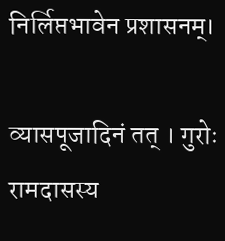निर्लिप्तभावेन प्रशासनम्।

व्यासपूजादिनं तत् । गुरोः रामदासस्य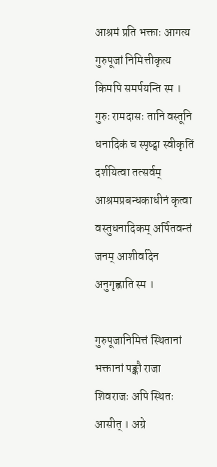आश्रमं प्रति भक्ताः आगत्य गुरुपूजां निमित्तीकृत्य किमपि समर्पयन्ति स्म । गुरुः रामदासः तानि वस्तूनि धनादिकं च स्पृष्ट्वा स्वीकृतिं दर्शयित्वा तत्सर्वम् आश्रमप्रबन्धकाधीनं कृत्वा वस्तुधनादिकम् अर्पितवन्तं जनम् आशीर्वादेन अनुगृह्णाति स्म ।

गुरुपूजानिमित्तं स्थितानां भक्तानां पङ्कौ राजा शिवराजः अपि स्थितः आसीत् । अग्रे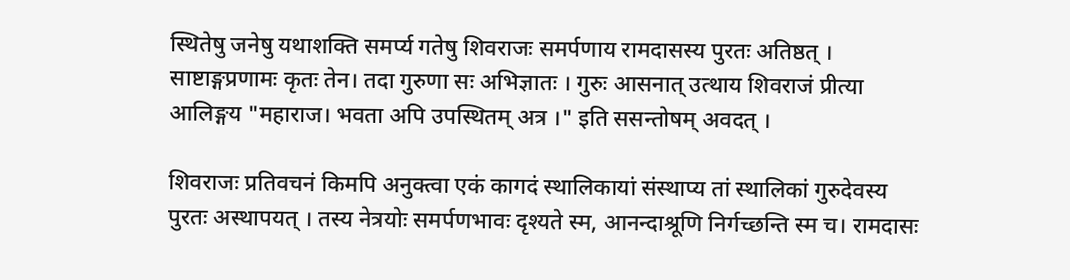स्थितेषु जनेषु यथाशक्ति समर्प्य गतेषु शिवराजः समर्पणाय रामदासस्य पुरतः अतिष्ठत् । साष्टाङ्गप्रणामः कृतः तेन। तदा गुरुणा सः अभिज्ञातः । गुरुः आसनात् उत्थाय शिवराजं प्रीत्या आलिङ्गय "महाराज। भवता अपि उपस्थितम् अत्र ।" इति ससन्तोषम् अवदत् ।

शिवराजः प्रतिवचनं किमपि अनुक्त्वा एकं कागदं स्थालिकायां संस्थाप्य तां स्थालिकां गुरुदेवस्य पुरतः अस्थापयत् । तस्य नेत्रयोः समर्पणभावः दृश्यते स्म, आनन्दाश्रूणि निर्गच्छन्ति स्म च। रामदासः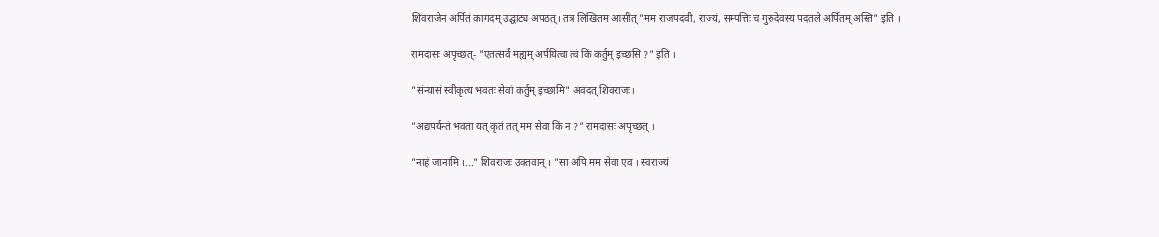शिवराजेन अर्पितं कागदम् उद्घाट्य अपठत्। तत्र लिखितम आसीत् "मम राजपदवी, राज्यं, सम्पत्तिः च गुरुदेवस्य पदतले अर्पितम् अस्ति" इति ।

रामदासः अपृच्छत्- "एतत्सर्वं मह्यम् अर्पयित्वा त्वं किं कर्तुम् इच्छसि ?" इति ।

"संन्यासं स्वीकृत्य भवतः सेवां कर्तुम् इच्छामि" अवदत् शिवराजः।

"अद्यपर्यन्तं भवता यत् कृतं तत् मम सेवा किं न ?" रामदासः अपृच्छत् ।

"नाहं जानामि ।..." शिवराजः उक्तवान् । "सा अपि मम सेवा एव । स्वराज्यं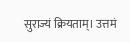सुराज्यं क्रियताम्। उत्तमं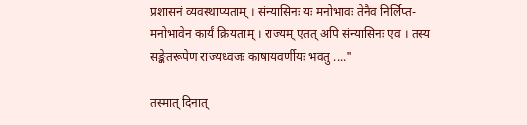प्रशासनं व्यवस्थाप्यताम् । संन्यासिनः यः मनोभावः तेनैव निर्लिप्त-मनोभावेन कार्यं क्रियताम् । राज्यम् एतत् अपि संन्यासिनः एव । तस्य सङ्केतरूपेण राज्यध्वजः काषायवर्णीयः भवतु ...."

तस्मात् दिनात्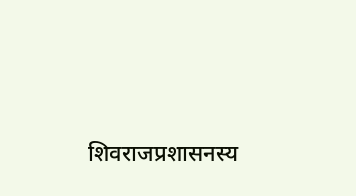शिवराजप्रशासनस्य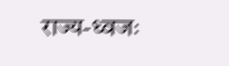राज्य-ध्वजः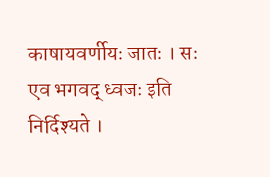काषायवर्णीयः जातः । सः एव भगवद् ध्वजः इति निर्दिश्यते ।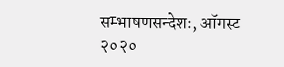सम्भाषणसन्देशः, ऑगस्ट २०२०